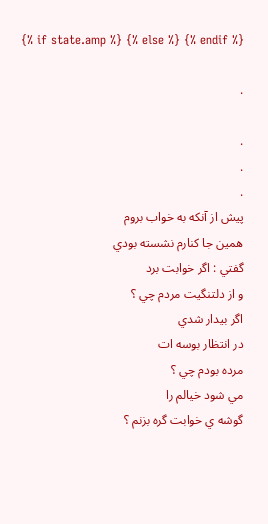{% if state.amp %} {% else %} {% endif %}

.

.
.
.
پيش از آنکه به خواب بروم
همين جا کنارم نشسته بودي
گفتي : اگر خوابت برد
و از دلتنگيت مردم چي ؟
اگر بيدار شدي
در انتظار بوسه ات
مرده بودم چي ؟
مي شود خيالم را
گوشه ي خوابت گره بزنم ؟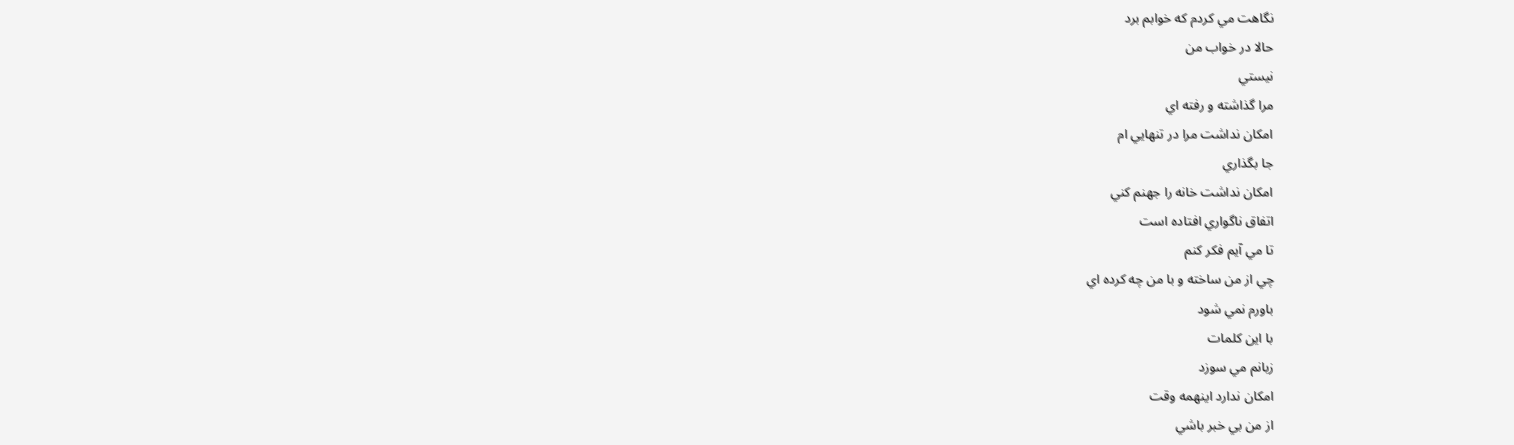نگاهت مي کردم که خوابم برد
حالا در خواب من
نيستي
مرا گذاشته و رفته اي
امکان نداشت مرا در تنهايي ام
جا بگذاري
امکان نداشت خانه را جهنم کني
اتفاق ناگواري افتاده است
تا مي آيم فکر کنم
چي از من ساخته و با من چه کرده اي
باورم نمي شود
با اين کلمات
زبانم مي سوزد
امکان ندارد اينهمه وقت
از من بي خبر باشي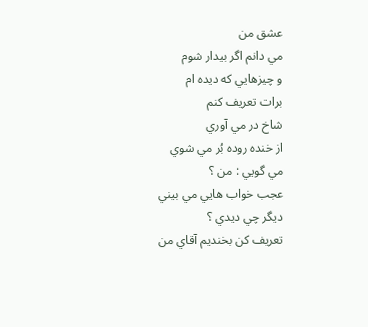عشق من
مي دانم اگر بيدار شوم
و چيزهايي که ديده ام
برات تعريف کنم
شاخ در مي آوري
از خنده روده بُر مي شوي
مي گويي : من ؟
عجب خواب هايي مي بيني
ديگر چي ديدي ؟
تعريف کن بخنديم آقاي من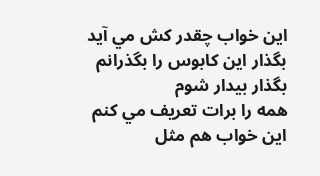اين خواب چقدر کش مي آيد
بگذار اين کابوس را بگذرانم
بگذار بيدار شوم
همه را برات تعريف مي کنم
اين خواب هم مثل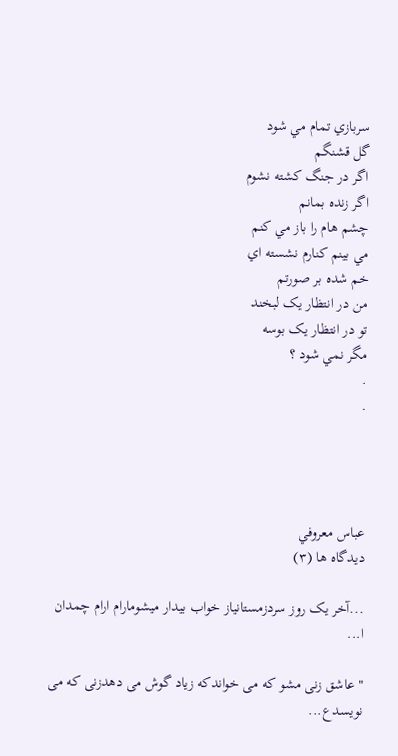سربازي تمام مي شود
گل قشنگم
اگر در جنگ کشته نشوم
اگر زنده بمانم
چشم هام را باز مي کنم
مي بينم کنارم نشسته اي
خم شده بر صورتم
من در انتظار يک لبخند
تو در انتظار يک بوسه
مگر نمي شود ؟
.
.




عباس معروفي
دیدگاه ها (۳)

...آخر یک روز سردزمستانیاز خواب بیدار میشومارام ارام چمدان ا...

" عاشق زنی مشو که می خواندکه زیاد گوش می دهدزنی که می نویسدع...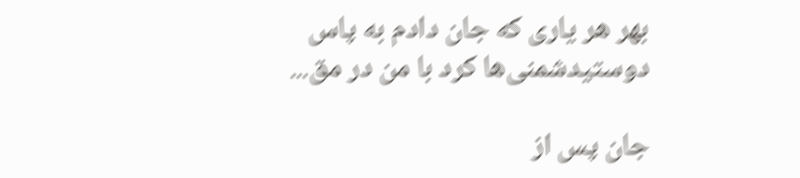بهر هر یاری که جان دادم به پاس دوستیدشمنی‌ها کرد با من در مق...

جان پس از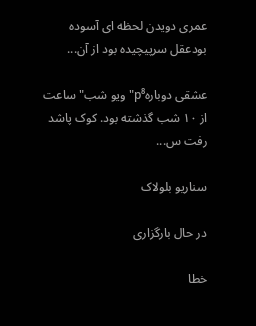عمری دویدن لحظه ای آسوده بودعقل سرپیچیده بود از آن...

عشقی دوبارهp⁸"ویو شب"ساعت از ۱۰ شب گذشته بود. کوک پاشد رفت س...

سناریو بلولاک

در حال بارگزاری

خطا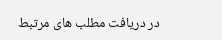در دریافت مطلب های مرتبط